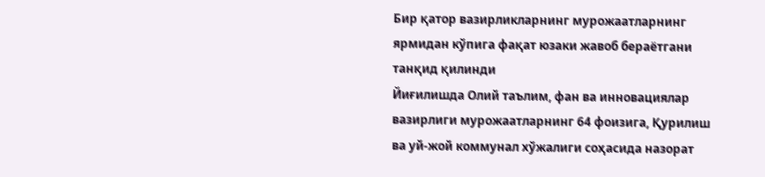Бир қатор вазирликларнинг мурожаатларнинг ярмидан кўпига фақат юзаки жавоб бераётгани танқид қилинди
Йиғилишда Олий таълим, фан ва инновациялар вазирлиги мурожаатларнинг 64 фоизига, Қурилиш ва уй-жой коммунал хўжалиги соҳасида назорат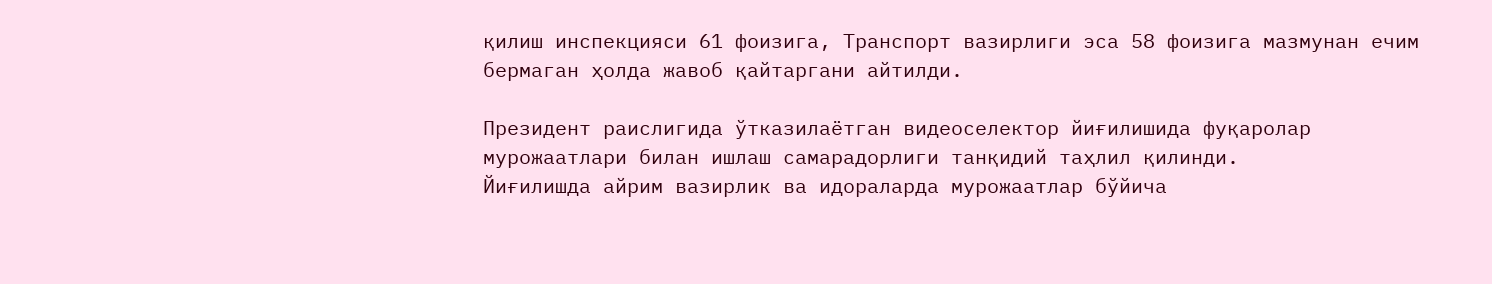қилиш инспекцияси 61 фоизига, Транспорт вазирлиги эса 58 фоизига мазмунан ечим бермаган ҳолда жавоб қайтаргани айтилди.

Президент раислигида ўтказилаётган видеоселектор йиғилишида фуқаролар мурожаатлари билан ишлаш самарадорлиги танқидий таҳлил қилинди.
Йиғилишда айрим вазирлик ва идораларда мурожаатлар бўйича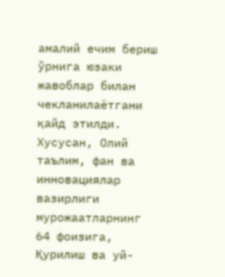амалий ечим бериш ўрнига юзаки жавоблар билан чекланилаётгани қайд этилди. Хусусан, Олий таълим, фан ва инновациялар вазирлиги мурожаатларнинг 64 фоизига, Қурилиш ва уй-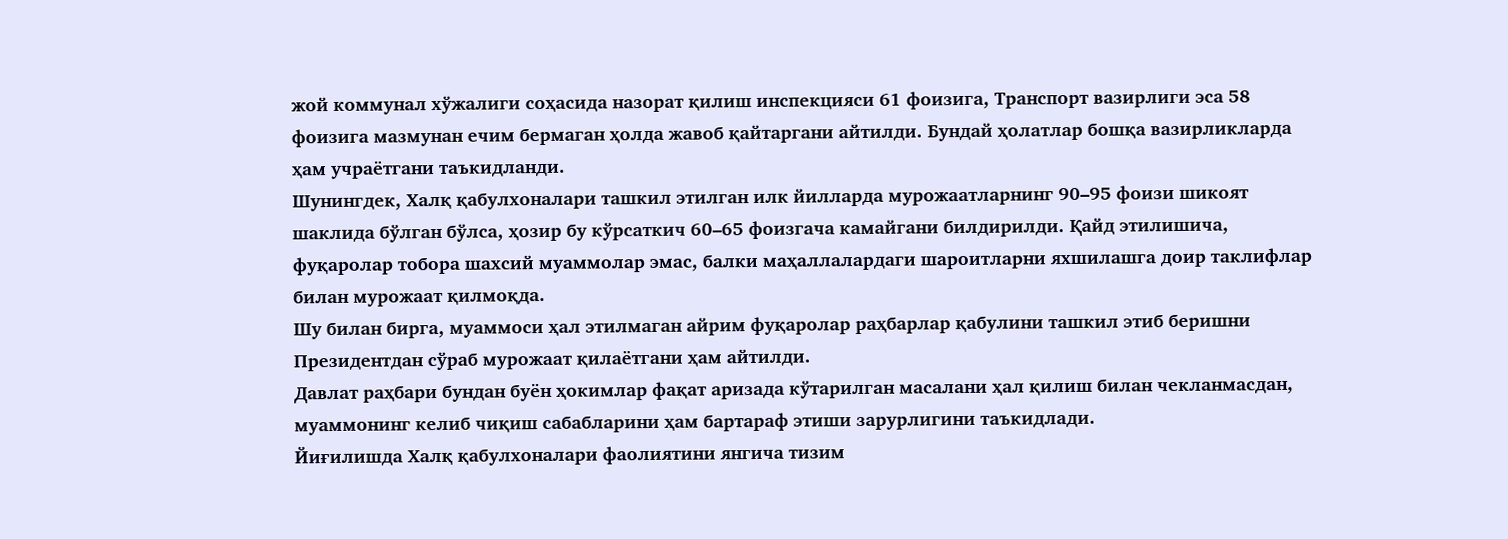жой коммунал хўжалиги соҳасида назорат қилиш инспекцияси 61 фоизига, Транспорт вазирлиги эса 58 фоизига мазмунан ечим бермаган ҳолда жавоб қайтаргани айтилди. Бундай ҳолатлар бошқа вазирликларда ҳам учраётгани таъкидланди.
Шунингдек, Халқ қабулхоналари ташкил этилган илк йилларда мурожаатларнинг 90–95 фоизи шикоят шаклида бўлган бўлса, ҳозир бу кўрсаткич 60–65 фоизгача камайгани билдирилди. Қайд этилишича, фуқаролар тобора шахсий муаммолар эмас, балки маҳаллалардаги шароитларни яхшилашга доир таклифлар билан мурожаат қилмоқда.
Шу билан бирга, муаммоси ҳал этилмаган айрим фуқаролар раҳбарлар қабулини ташкил этиб беришни Президентдан сўраб мурожаат қилаётгани ҳам айтилди.
Давлат раҳбари бундан буён ҳокимлар фақат аризада кўтарилган масалани ҳал қилиш билан чекланмасдан, муаммонинг келиб чиқиш сабабларини ҳам бартараф этиши зарурлигини таъкидлади.
Йиғилишда Халқ қабулхоналари фаолиятини янгича тизим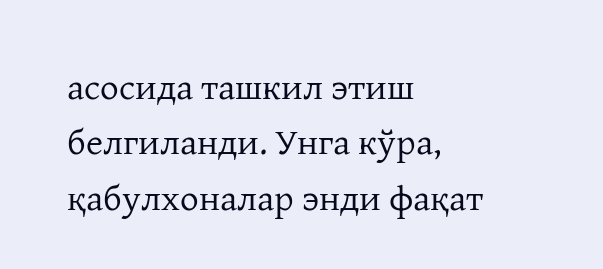асосида ташкил этиш белгиланди. Унга кўра, қабулхоналар энди фақат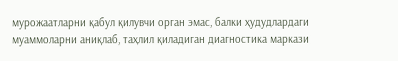мурожаатларни қабул қилувчи орган эмас, балки ҳудудлардаги муаммоларни аниқлаб, таҳлил қиладиган диагностика маркази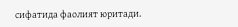сифатида фаолият юритади.